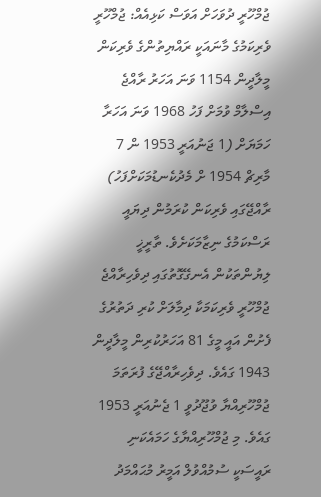ޖުމްހޫރީ ދުވަހަށް އަވަސް ކަޅިއެއް: ޖުމްހޫރީ ވެރިކަމުގެ މާނައަކީ ރައްޔިތުންގެ ވެރިކަން
މީލާދީން 1154 ވަނަ އަހަރު ރާއްޖެ އިސްލާމް ވުމަށް ފަހު 1968 ވަނަ އަހަރާ ހަމަޔަށް (1 ޖަނުއަރީ 1953 ން 7 މާރިޗް 1954 ށް މެދުކެނޑުމަކަށްފަހު) ރާއްޖޭގައި ވެރިކަން ކުރަމުން ދިޔައީ ރަސްކަމުގެ ނިޒާމަކަށެވެ. ތާރީޚީ ލިޔުންތަކުން އެނގޭގޮތުގައި ދިވެހިރާއްޖެ ޖުމްހޫރީ ވެރިކަމަކާ ދިމާލަށް ކުރި ދަތުރުގެ ފެށުން އައީ މީގެ 81 އަހަރުކުރިން މީލާދީން 1943 ގައެވެ. ދިވެހިރާއްޖޭގެ ފުރަތަމަ ޖުމްހޫރިއްޔާ ވުޖޫދުވީ 1 ޖެނުއަރީ 1953 ގައެވެ. މި ޖުމްހޫރިއްޔާގެ ހަމައެކަނި ރައީސަކީ ސުމުއްވުލް އަމީރު މުޙައްމަދު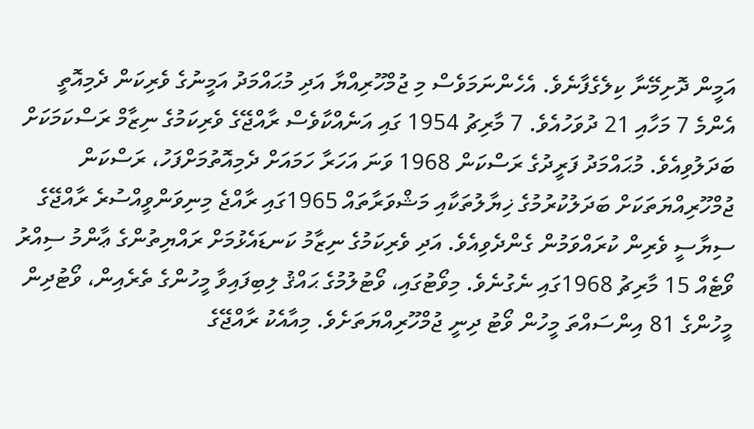އަމީން ދޮށިމޭނާ ކިލެގެފާނެވެ. އެހެންނަމަވެސް މި ޖުމްހޫރިއްޔާ އަދި މުޙައްމަދު އަމީނުގެ ވެރިކަން ދެމިއޮތީ އެންމެ 7 މަހާއި 21 ދުވަހުއެވެ. 7 މާރިޗު 1954 ގައި އަނެއްކާވެސް ރާއްޖޭގެ ވެރިކަމުގެ ނިޒާމް ރަސްކަމަކަށް ބަދަލުވިއެވެ. މުޙައްމަދު ފަރީދުގެ ރަސްކަން 1968 ވަނަ އަހަރާ ހަމައަށް ދެމިއޮތުމަށްފަހު، ރަސްކަން ޖުމްހޫރިއްޔަތަކަށް ބަދަލުކުރުމުގެ ޚިޔާލުތަކާއި މަޝްވަރާތައް 1965ގައި ރާއްޖެ މިނިވަންވީއްސުރެ ރާއްޖޭގެ ސިޔާސީ ވެރިން ކުރައްވަމުން ގެންދެވިއެވެ. އަދި ވެރިކަމުގެ ނިޒާމު ކަނޑައެޅުމަށް ރައްޔިތުންގެ ޢާންމު ސިއްރު ވޯޓެއް 15 މާރިޗު 1968ގައި ނެގުނެވެ. މިވޯޓުގައި، ވޯޓުލުމުގެ ޙައްޤު ލިބިފައިވާ މީހުންގެ ތެރެއިން، ވޯޓުދިން މީހުންގެ 81 އިންސައްތަ މީހުން ވޯޓު ދިނީ ޖުމްހޫރިއްޔަތަށެވެ. މިއާއެކު ރާއްޖޭގެ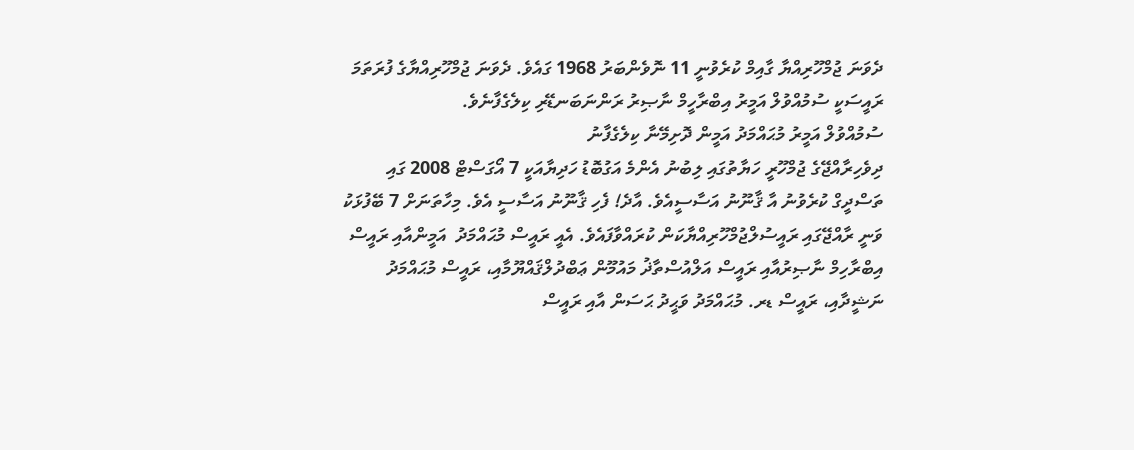ދެވަނަ ޖުމްހޫރިއްޔާ ގާއިމް ކުރެވުނީ 11 ނޮވެންބަރު 1968 ގައެވެ. ދެވަނަ ޖުމްހޫރިއްޔާގެ ފުރަތަމަ ރައީސަކީ ސުމުއްވުލް އަމީރު އިބްރާހީމް ނާޞިރު ރަންނަބަނޑޭރި ކިލެގެފާނެވެ.
ސުމުއްވުލް އަމީރު މުޙައްމަދު އަމީން ދޮށިމޭނާ ކިލެގެފާނު
ދިވެހިރާއްޖޭގެ ޖުމްހޫރީ ހަޔާތުގައި ލިބުނު އެންމެ އަގުބޮޑު ހަދިޔާއަކީ 7 އޯގަސްޓް 2008 ގައި ތަސްދީގް ކުރެވުނު އާ ޤާނޫނު އަސާސީއެވެ. އާދެ! ފެހި ޤާނޫނު އަސާސީ އެވެ. މިހާތަނަށް 7 ބޭފުޅަކު ވަނީ ރާއްޖޭގައި ރައީސުލްޖުމްހޫރިއްޔާކަން ކުރައްވާފައެވެ. އެއީ ރައީސް މުޙައްމަދު  އަމީންއާއި ރައީސް އިބްރާހިމް ނާޞިރުއާއި ރައީސް އަލްއުސްތާޛު މައުމޫން ޢަބްދުލްޤައްޔޫމާއި، ރައީސް މުޙައްމަދު ނަޝީދާއި، ރައީސް ޑރ. މުޙައްމަދު ވަޙީދު ޙަސަން އާއި ރައީސް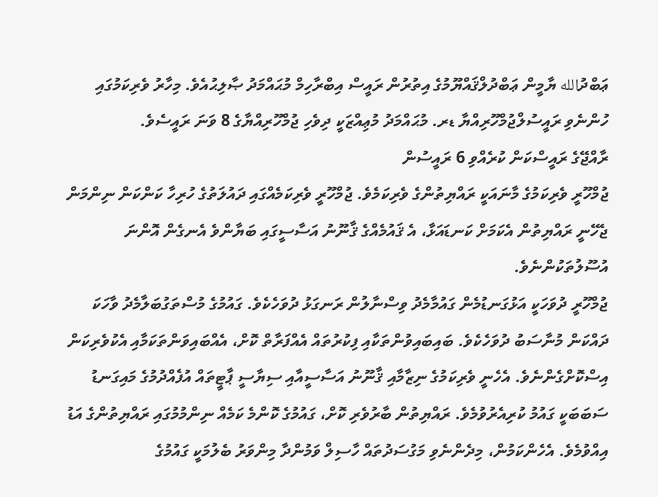ޢަބްދުالله ޔާމީން ޢަބްދުލްޤައްޔޫމުގެ އިތުރުން ރައީސް އިބްރާހިމް މުޙައްމަދު ޞާލިޙުއެވެ. މިހާރު ވެރިކަމުގައި ހުންނެވި ރައީސުލްޖުމްހޫރިއްޔާ ޑރ. މުޙައްމަދު މުޢިއްޒަކީ ދިވެހި ޖުމްހޫރިއްޔާގެ 8 ވަނަ ރައީސެވެ.
ރާއްޖޭގެ ރައީސްކަން ކުރެއްވި 6 ރައީސުން
ޖުމްހޫރީ ވެރިކަމުގެ މާނައަކީ ރައްޔިތުންގެ ވެރިކަމެވެ. ޖުމްހޫރީ ވެރިކަމެއްގައި ދައުލަތުގެ ހުރިހާ ކަންކަން ނިންމަން ޖެހޭނީ ރައްޔިތުން އެކަމަށް ކަނޑައަޅާ، އެ ޤައުމެއްގެ ޤާނޫނު އަސާސީގައި ބަޔާންވެ އެނގެން އޮންނަ އުސޫލުތަކުންނެވެ.
ޖުމްހޫރީ ދުވަހަކީ އަޅުގަނޑުމެން ގައުމާމެދު ވިސްނާލުން ރަނގަޅު ދުވަހެކެވެ. ގައުމުގެ މުސްތަގުބަލާމެދު ވާހަކަ ދައްކަން މުނާސަބު ދުވަހެކެވެ. ބައިބައިވުންތަކާއި ފިކުރުތައް އެއްފަރާތް ކޮށް، އެއްބައިވަންތަކަމާއި އެކުވެރިކަން އިސްކޮށްގެންނެވެ. އެހެނީ ވެރިކަމުގެ ނިޒާމާއި ޤާނޫނު އަސާސީއާއި ސިޔާސީ ޕާޓީތައް އުފެއްދުމުގެ މައިގަނޑު ސަބަބަކީ ގައުމު ކުރިއެރުވުމެވެ. ރައްޔިތުން ބާރުވެރި ކޮށް، ގައުމުގެ ކޮންމެ ކަމެއް ނިންމުމުގައި ރައްޔިތުންގެ އަޑު އިއްވުމެވެ. އެހެންކަމުން، މިދެންނެވި މަގުސަދުތައް ހާސިލް ވަމުންދާ މިންވަރު ބެލުމަކީ ގައުމުގެ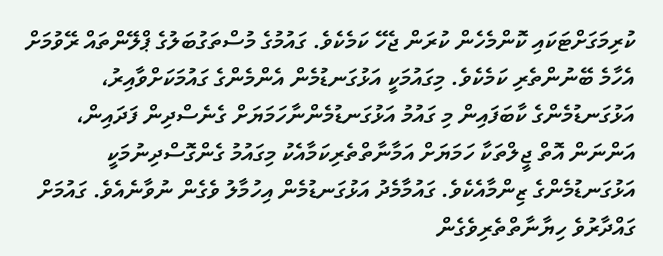ކުރިމަގަށްޓަކައި ކޮންމެހެން ކުރަން ޖެހޭ ކަމެކެވެ. ގައުމުގެ މުސްތަގުބަލުގެ ޕްލޭންތައް ރޭވުމަށް އެހާމެ ބޭނުންތެރި ކަމެކެވެ. މިގައުމަކީ އަޅުގަނޑުމެން އެންމެންގެ ގައުމަކަށްވާއިރު، އަޅުގަނޑުމެންގެ ކާބަފައިން މި ގައުމު އަޅުގަނޑުމެންނާހަމަޔަށް ގެނެސްދިން ފަދައިން، އަންނަން އޮތް ޖީލްތަކާ ހަމަޔަށް އަމާނާތްތެރިކަމާއެކު މިގައުމު ގެންގޮސްދިނުމަކީ އަޅުގަނޑުމެންގެ ޒިންމާއެކެވެ. ގައުމާމެދު އަޅުގަނޑުމެން އިހުމާލު ވެގެން ނުވާނެއެވެ. ގައުމަށް ގައްދާރުވެ ހިޔާނާތްތެރިވެގެން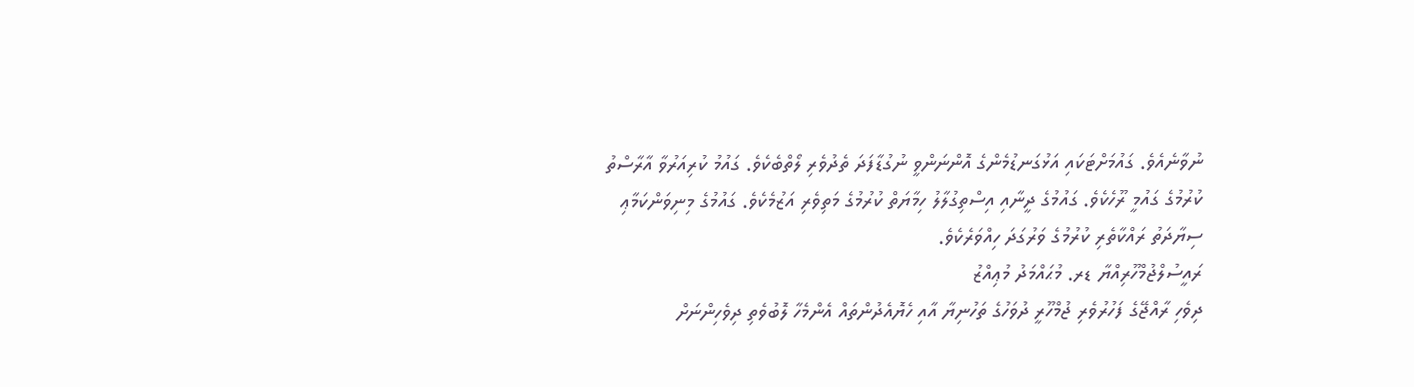ނުވާނެއެވެ. ގައުމަށްޓަކައި އަޅުގަނޑުމެންގެ އޮންނަންވީ ނުގުޑާފަދަ ތެދުވެރި ލޯތްބެކެވެ. ގައުމު ކުރިއަރުވާ އާރާސްތު ކުރުމުގެ ގައުމީ ރޫހެކެވެ. ގައުމުގެ ދީނާއި އިސްތިގުލާލު ހިމާޔަތް ކުރުމުގެ މަތިވެރި އަޒުމެކެވެ. ގައުމުގެ މިނިވަންކަމާޢި ސިޔާދަތު ރައްކާތެރި ކުރުމުގެ ވަރުގަދަ ހިއްވަރެކެވެ.
ރައީސުލްޖުމްހޫރިއްޔާ ޑރ. މުޙައްމަދު މުޢިއްޒު
ދިވެހި ރާއްޖޭގެ ފަހުރުވެރި ޖުމްހޫރީ ދުވަހުގެ ތަހުނިޔާ އާއި ހެޔޮއެދުންތައް އެންމެހާ ލޮބުވެތި ދިވެހިންނަށް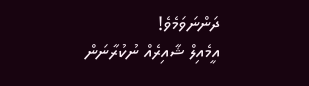ދަންނަވަމެވެ!
އީމެއިލް ޝާއިރެއް ނުކުރާނަން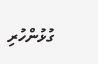ގުޅުންހުރި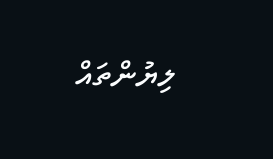ލިޔުންތައް